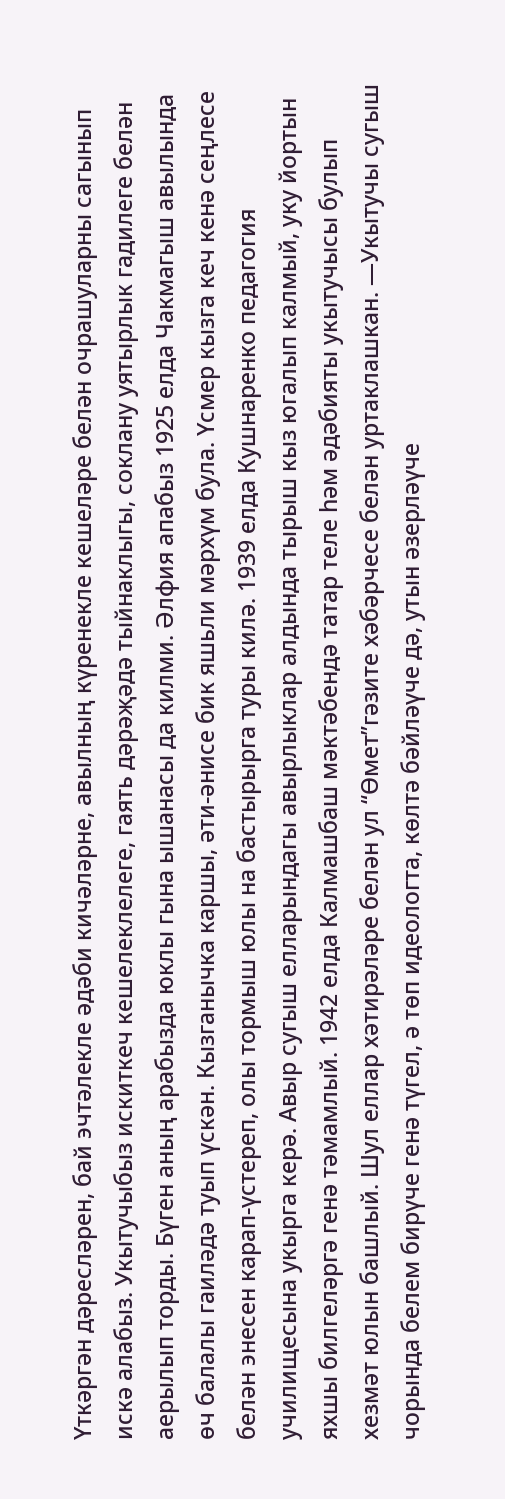Үткәргән дәресләрен, бай эчтәлекле әдәби кичәләрне, авылның күренекле кешеләре белән очрашуларны сагынып искә алабыз. Укытучыбыз искиткеч кешелеклелеге, гаять дәрәҗәдә тыйнаклыгы, соклану уятырлык гадилеге белән аерылып торды. Бүген аның арабызда юклы гына ышанасы да килми. Әлфия апабыз 1925 елда Чакмагыш авылында өч балалы гаиләдә туып үскән. Кызганычка каршы, әти-әнисе бик яшьли мәрхүм була. Үсмер кызга кеч кенә сеңлесе белән энесен карап-үстереп, олы тормыш юлы на бастырырга туры килә. 1939 елда Кушнаренко педагогия училищесына укырга керә. Авыр сугыш елларындагы авырлыклар алдында тырыш кыз югалып калмый, уку йортын яхшы билгеләргә генә тәмамлый. 1942 елда Калмашбаш мәктәбендә татар теле һәм әдәбияты укытучысы булып хезмәт юлын башлый. Шул еллар хәтирәләре белән ул “Өмет”гәзите хәбәрчесе белән уртаклашкан. —Укытучы сугыш чорында белем бирүче генә түгел, ә төп идеологта, көлтә бәйләүче дә, утын әзерләүче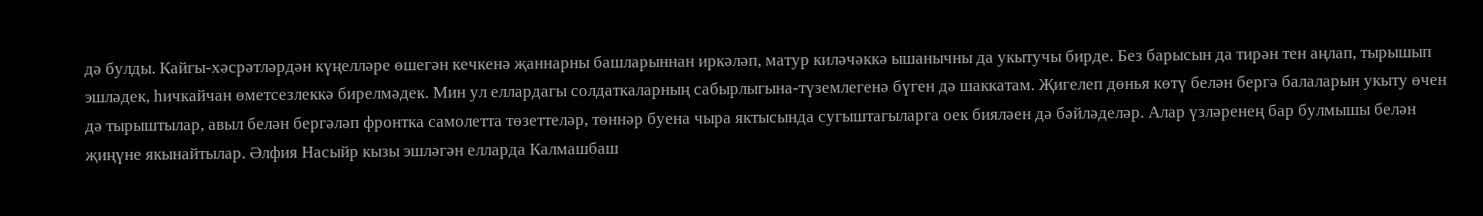дә булды. Кайгы-хәсрәтләрдән күңелләре өшегән кечкенә җаннарны башларыннан иркәләп, матур киләчәккә ышанычны да укытучы бирде. Без барысын да тирән тен аңлап, тырышып эшләдек, һичкайчан өметсезлеккә бирелмәдек. Мин ул еллардагы солдаткаларның сабырлыгына-түземлегенә бүген дә шаккатам. Җигелеп дөнья көтү белән бергә балаларын укыту өчен дә тырыштылар, авыл белән бергәләп фронтка самолетта төзеттеләр, төннәр буена чыра яктысында сугыштагыларга оек бияләен дә бәйләделәр. Алар үзләренең бар булмышы белән җиңүне якынайтылар. Әлфия Насыйр кызы эшләгән елларда Калмашбаш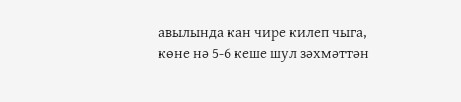авылында кан чире килеп чыга, көне нә 5-6 кеше шул зәхмәттән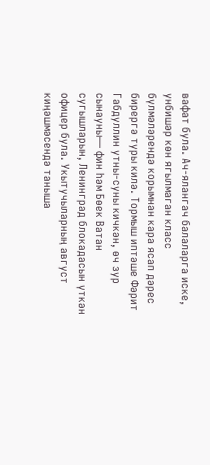вафат була. Ач-ялангач балаларга иске, унбишәр көн ягылмаган класс бүлмәләрендә корымнан кара ясап дәрес бирергә туры килә. Тормыш иптәше Фәрит Габдуллин утны-суны кичкән, өч зур сынауны— фин һәм Бөек Ватан сугышларын, Ленинград блокадасын үткән офицер була. Укытучыларның август киңәшмәсендә таныша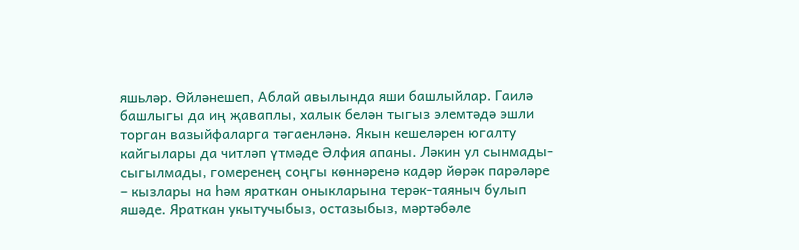яшьләр. Өйләнешеп, Аблай авылында яши башлыйлар. Гаилә башлыгы да иң җаваплы, халык белән тыгыз элемтәдә эшли торган вазыйфаларга тәгаенләнә. Якын кешеләрен югалту кайгылары да читләп үтмәде Әлфия апаны. Ләкин ул сынмады-сыгылмады, гомеренең соңгы көннәренә кадәр йөрәк парәләре – кызлары на һәм яраткан оныкларына терәк-таяныч булып яшәде. Яраткан укытучыбыз, остазыбыз, мәртәбәле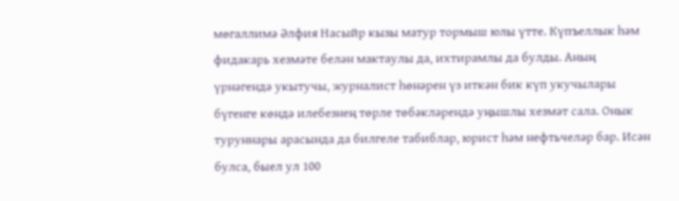мөгаллимә Әлфия Насыйр кызы матур тормыш юлы үтте. Күпъеллык һәм фидакарь хезмәте белән мактаулы да, ихтирамлы да булды. Аның үрнәгендә укытучы, журналист һөнәрен үз иткән бик күп укучылары бүгенге көндә илебезнең төрле төбәкләрендә уңышлы хезмәт сала. Онык туруннары арасында да билгеле табиблар, юрист һәм нефтьчеләр бар. Исән булса, быел ул 100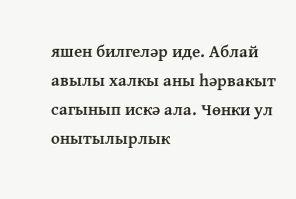яшен билгеләр иде. Аблай авылы халкы аны һәрвакыт сагынып искә ала. Чөнки ул онытылырлык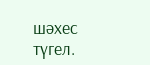шәхес түгел.